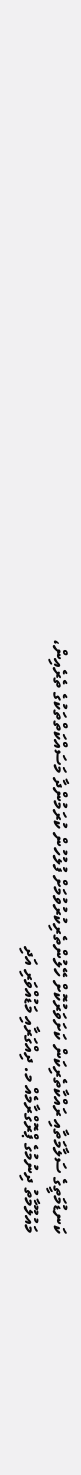ކަނޑުމަތީގެ ސަލާމަތާއި ރައްކާތެރިކަން ކަށަވަރުކޮށް ހޭލުންތެރިކުރުވުމަށް ފުލުހުން ކުރަމުންދާ މަސައްކަތްތަކުގެ ތެރެއިން، މައުލޫމާތު ދިނުމުގެ ޕްރޮގްރާމެއް މ. ދިއްގަރާއި މަޑުއްވަރި އަދި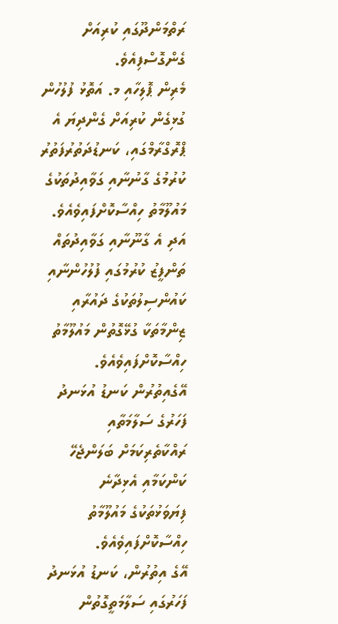ރަތްމަންދޫގައި ކުރިއަށް ގެންގޮސްފިއެވެ.
މެރިން ޕޮލިހާއި މ. އަތޮޅު ފުލުހުން ގުޅިގެން ކުރިއަށް ގެންދިޔަ އެ ޕްރޮގްރާމްގައި، ކަނޑުދަތުރުފަތުރު ކުރުމުގެ ގާނުނާއި ގަވާއިދުތަކުގެ މައުލޫމާތު ހިއްސާކޮށްފައިވެއެވެ. އަދި އެ ގާނޫނާއި ގަވާއިދުތައް ތަންފީޒު ކުރުމުގައި ފުލުހުންނާއި ކައުންސިލުތަކުގެ ދައުރާއި ޒިންމާތަކާ ގުޅޭގޮތުން މައުލޫމާތު ހިއްސާކޮށްފައިވެއެވެ. އޭގެއިތުރުން ކަނޑު އުޅަނދު ފަހަރުގެ ސަލާމަތާއި ރައްކާތެރިކަމަށް ބަލަންޖެހޭ ކަންކަމާއި އެޅިދާނެ ފިޔަވަޅުތަކުގެ މައުލޫމާތު ހިއްސާކޮށްފައިވެއެވެ.
އޭގެ އިތުރުން، ކަނޑު އުޅަނދު ފަހަރުގައި ސަލާމަތީގޮތުން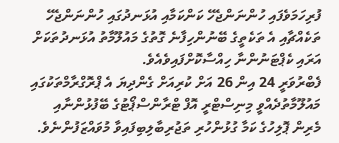ފުރިހަމަވެފައި ހުންނަންޖެހޭ ކަންކަމާއި އުޅަނދުގައި ހުންނަންޖެހޭ ތަކެއްޗާއި އެ ތަކެތީގެ ބޭނުންހިފާނެ ގޮތުގެ މައުލޫމާތު އުޅަނދުތަކަށް އަރައި ކެޕްޓަނުންނާ ހިއްސާކޮށްފައިވެއެވެ.
ފެބްރުވަރީ 24 އިން 26 އަށް ކުރިއަށް ގެންދިޔަ އެ ޕްރޮގްރާމްތަކުގައި މައުލޫމާތުދެއްވީ މިނިސްޓްރީ އޮފް ޓްރާންސްޕޯޓުގެ ބޭފުޅުންނާއި މެރިން ޕޮލިހުގެ ކަމާ ގުޅުންހުރި ތަޖުރިބާލިބިފައިވާ މުވައްޒަފުންނެވެ.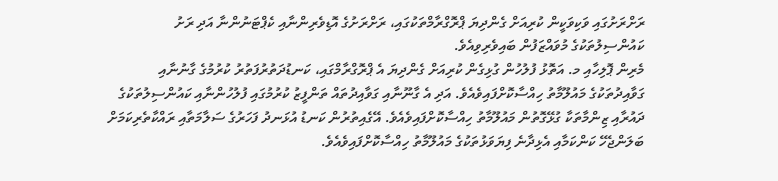ރަށްރަށުގައި ވަކިވަކީން ކުރިއަށް ގެންދިޔަ ޕްރޮގްރާމްތަކުގައި، ރަށްރަށުގެ އޮޑިވެރިންނާއި ކެޕްޓަނުންނާ އަދި ރަށު ކައުންސިލުތަކުގެ މުވައްޒަފުން ބައިވެރިވިއެވެ.
މެރިން ޕޮލިހާއި މ. އަތޮޅު ފުލުހުން ގުޅިގެން ކުރިއަށް ގެންދިޔަ އެ ޕްރޮގްރާމްގައި، ކަނޑުދަތުރުފަތުރު ކުރުމުގެ ގާނުނާއި ގަވާއިދުތަކުގެ މައުލޫމާތު ހިއްސާކޮށްފައިވެއެވެ. އަދި އެ ގާނޫނާއި ގަވާއިދުތައް ތަންފީޒު ކުރުމުގައި ފުލުހުންނާއި ކައުންސިލުތަކުގެ ދައުރާއި ޒިންމާތަކާ ގުޅޭގޮތުން މައުލޫމާތު ހިއްސާކޮށްފައިވެއެވެ. އޭގެއިތުރުން ކަނޑު އުޅަނދު ފަހަރުގެ ސަލާމަތާއި ރައްކާތެރިކަމަށް ބަލަންޖެހޭ ކަންކަމާއި އެޅިދާނެ ފިޔަވަޅުތަކުގެ މައުލޫމާތު ހިއްސާކޮށްފައިވެއެވެ.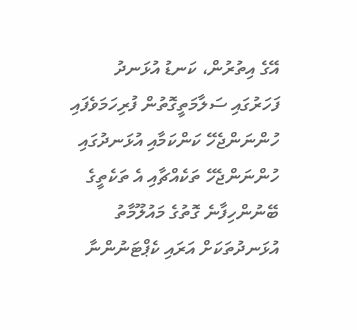އޭގެ އިތުރުން، ކަނޑު އުޅަނދު ފަހަރުގައި ސަލާމަތީގޮތުން ފުރިހަމަވެފައި ހުންނަންޖެހޭ ކަންކަމާއި އުޅަނދުގައި ހުންނަންޖެހޭ ތަކެއްޗާއި އެ ތަކެތީގެ ބޭނުންހިފާނެ ގޮތުގެ މައުލޫމާތު އުޅަނދުތަކަށް އަރައި ކެޕްޓަނުންނާ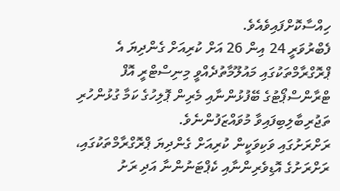ހިއްސާކޮށްފައިވެއެވެ.
ފެބްރުވަރީ 24 އިން 26 އަށް ކުރިއަށް ގެންދިޔަ އެ ޕްރޮގްރާމްތަކުގައި މައުލޫމާތުދެއްވީ މިނިސްޓްރީ އޮފް ޓްރާންސްޕޯޓުގެ ބޭފުޅުންނާއި މެރިން ޕޮލިހުގެ ކަމާ ގުޅުންހުރި ތަޖުރިބާލިބިފައިވާ މުވައްޒަފުންނެވެ.
ރަށްރަށުގައި ވަކިވަކީން ކުރިއަށް ގެންދިޔަ ޕްރޮގްރާމްތަކުގައި، ރަށްރަށުގެ އޮޑިވެރިންނާއި ކެޕްޓަނުންނާ އަދި ރަށު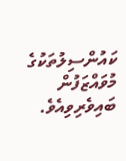ކައުންސިލުތަކުގެ މުވައްޒަފުން ބައިވެރިވިއެވެ.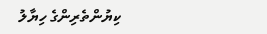ކިޔުންތެރިންގެ ހިޔާލު